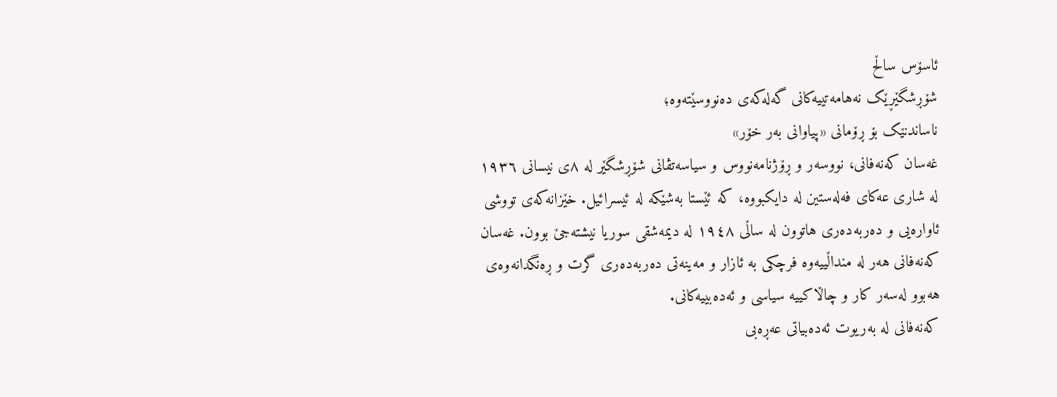ئاسۆس ساڵح
شۆڕشگێڕێک نەهامەتییەکانی گەلەکەی دەنووسێتەوە؛
ناساندنێک بۆ ڕۆمانی «پیاوانی بەر خۆر»
غەسان کەنەفانی، نووسەر و ڕۆژنامەنووس و سیاسەتڤانی شۆڕشگێر لە ٨ی نیسانی ١٩٣٦ لە شاری عەکای فەلەستین لە دایکبووە، کە ئێستا بەشێکە لە ئیسرائیل. خێزانەکەی تووشی ئاوارەیی و دەربەدەری هاتوون لە ساڵی ۱۹٤٨ لە دیمەشقی سوریا نیشتەجێ بوون. غەسان کەنەفانی هەر لە منداڵییەوە فرچکی بە ئازار و مەینەتی دەربەدەری گرت و ڕەنگدانەوەی هەبوو لەسەر کار و چاڵاکییە سیاسی و ئەدەبییەکانی.
کەنەفانی لە بەریوت ئەدەبیاتی عەڕەبی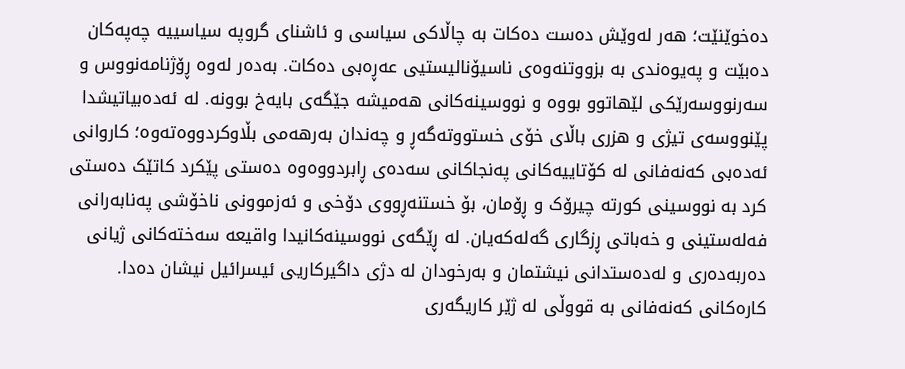دەخوێنێت؛ هەر لەوێش دەست دەکات بە چاڵاکی سیاسی و ئاشنای گروپە سیاسییە چەپەکان دەبێت و پەیوەندی بە بزووتنەوەی ناسیۆنالیستیی عەڕەبی دەکات. بەدەر لەوە ڕۆژنامەنووس و سەرنووسەرێکی لێهاتوو بووە و نووسینەکانی هەمیشە جێگەی بایەخ بوونە. لە ئەدەبیاتیشدا پێنووسەی تیژی و هزری باڵای خۆی خستووتەگەڕ و چەندان بەرهەمی بڵاوکردووەتەوە؛ کاروانی ئەدەبی کەنەفانی لە کۆتاییەکانی پەنجاکانی سەدەی ڕابردووەوە دەستی پێکرد کاتێک دەستی کرد بە نووسینی کورتە چیرۆک و ڕۆمان، بۆ خستنەڕووی دۆخی و ئەزموونی ناخۆشی پەنابەرانی فەلەستینی و خەباتی ڕزگاری گەلەکەیان. لە ڕێگەی نووسینەکانیدا واقیعە سەختەکانی ژیانی دەربەدەری و لەدەستدانی نیشتمان و بەرخودان لە دژی داگیرکاریی ئیسرائیل نیشان دەدا. کارەکانی کەنەفانی بە قووڵی لە ژێر کاریگەری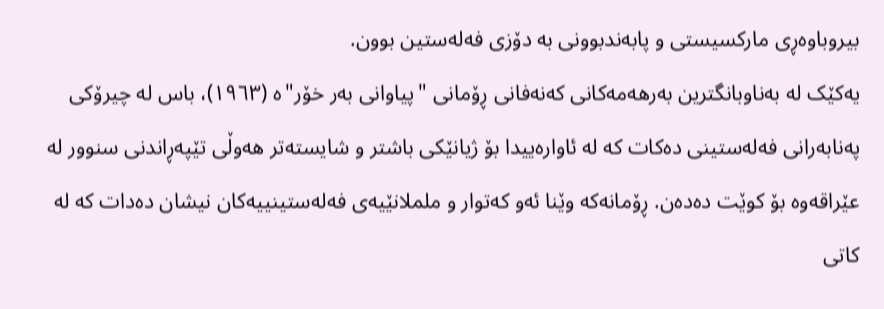بیروباوەڕی مارکسیستی و پابەندبوونی بە دۆزی فەلەستین بوون.
یەکێک لە بەناوبانگترین بەرهەمەکانی کەنەفانی ڕۆمانی "پیاوانی بەر خۆر"ە (۱۹٦۳)، باس لە چیرۆکی پەنابەرانی فەلەستینی دەکات کە لە ئاوارەییدا بۆ ژیانێکی باشتر و شایستەتر هەوڵی تێپەڕاندنی سنوور لە عێراقەوە بۆ کوێت دەدەن. ڕۆمانەکە وێنا ئەو کەتوار و ململانێیەی فەلەستینییەکان نیشان دەدات کە لە کاتی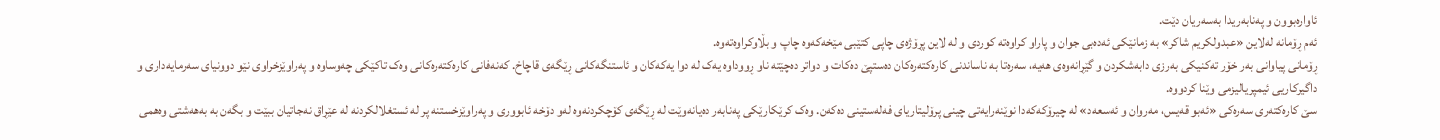ئاوارەبوون و پەنابەریدا بەسەریان دێت.
ئەم ڕۆمانە لەلاین «عبدولکریم شاکر» بە زمانێکی ئەدەبی جوان و پاراو کراوەتە کوردی و لە لاین پڕۆژەی چاپی کتێبی مێخەکەوە چاپ و بڵاوکراوەتەوە.
ڕۆمانی پیاوانی بەر خۆر تەکنیکی بەرزی دابەشکردن و گێڕانەوەی هەیە، سەرەتا بە ناساندنی کارەکتەرەکان دەستپێ دەکات و دواتر دەچێتە ناو ڕووداوە یەک لە دوا یەکەکان و ئاستنگەکانی ڕێگەی قاچاخ. کەنەفانی کارەکتەرەکانی وەک تاکێکی چەوساوە و پەراوێزخراوی نێو دوونیای سەرمایەداری و داگیرکاریی ئیمپریالیزمی وێنا کردووە.
سێ کارەکتەری سەرەکی «ئەبو قەیس، مەروان و ئەسعەد» لە چیرۆکەکەدا نوێنەرایەتی چینی پرۆلیتاریای فەلەستینی دەکەن. وەک کرێکارێکی پەنابەر دەیانەوێت لە ڕێگەی کۆچکردنەوە لەو دۆخە ئابووری و پەراوێزخستنە پر لە ئستغلالکردنە لە عێڕاق نەجاتیان ببێت و بگەن بە بەهەشتی وەهمی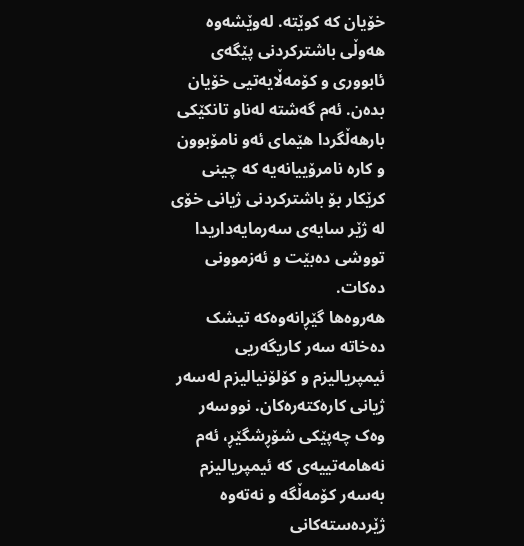خۆیان کە کوێتە. لەوێشەوە هەوڵی باشترکردنی پێگەی ئابووری و کۆمەڵایەتیی خۆیان بدەن. ئەم گەشتە لەناو تانکێکی بارهەڵگردا هێمای ئەو نامۆبوون و کارە نامرۆییانەیە کە چینی کرێکار بۆ باشترکردنی ژیانی خۆی لە ژێر سایەی سەرمایەداریدا تووشی دەبێت و ئەزموونی دەکات.
هەروەها گێڕانەوەکە تیشک دەخاتە سەر کاریگەریی ئیمپریالیزم و کۆلۆنیالیزم لەسەر ژیانی کارەکتەرەکان. نووسەر وەک چەپێکی شۆڕشگێڕ، ئەم نەهامەتییەی کە ئیمپریالیزم بەسەر کۆمەڵگە و نەتەوە ژێردەستەکانی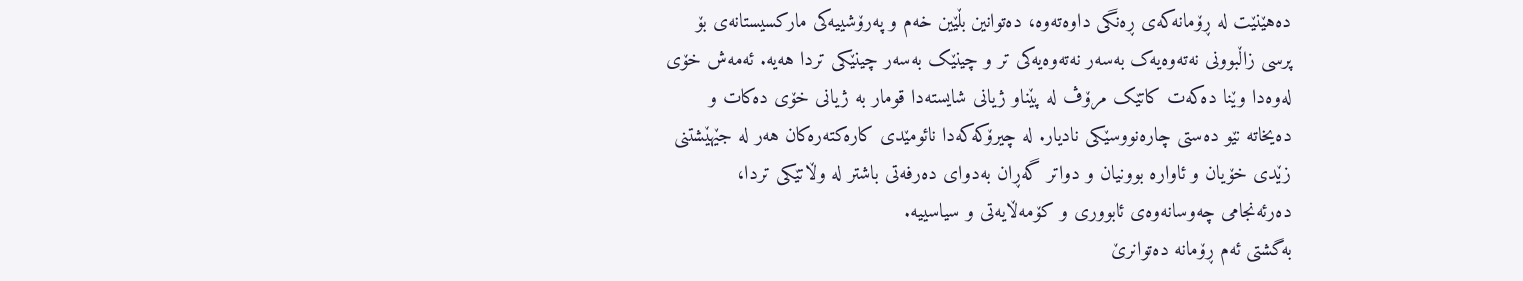دەهێنێت لە ڕۆمانەکەی ڕەنگی داوەتەوە، دەتوانین بڵێین خەم و پەرۆشییەکی مارکسیستانەی بۆ پرسی زاڵبوونی نەتەوەیەک بەسەر نەتەوەیەکی تر و چینێک بەسەر چینێکی تردا هەیە. ئەمەش خۆی لەوەدا وێنا دەکەت کاتێک مرۆڤ لە پێناو ژیانی شایستەدا قومار بە ژیانی خۆی دەکات و دەیخاتە نێو دەستی چارەنووسێکی نادیار. لە چیرۆکەکەدا نائومێدی کارەکتەرەکان هەر لە جێهێشتنی زێدی خۆیان و ئاوارە بوونیان و دواتر گەڕان بەدوای دەرفەتی باشتر لە وڵاتێکی تردا، دەرئەنجامی چەوسانەوەی ئابووری و کۆمەڵایەتی و سیاسییە.
بەگشتی ئەم ڕۆمانە دەتوانرێ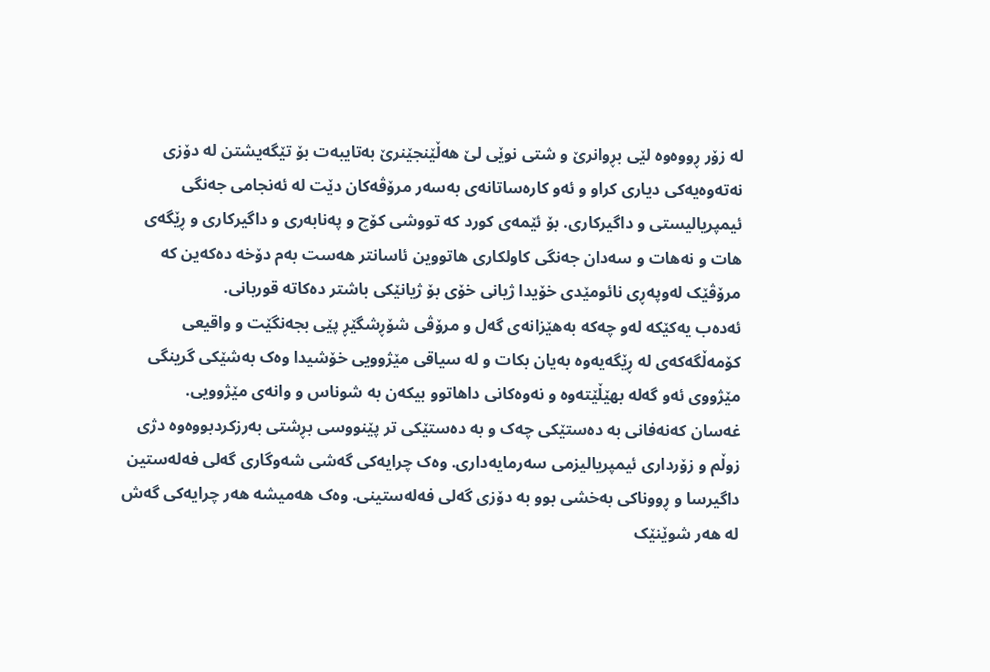لە زۆر ڕووەوە لێی بڕوانرێ و شتی نوێی لێ هەڵێنجێنرێ بەتایبەت بۆ تێگەیشتن لە دۆزی نەتەوەیەکی دیاری کراو و ئەو کارەساتانەی بەسەر مرۆڤەکان دێت لە ئەنجامی جەنگی ئیمپریالیستی و داگیرکاری. بۆ ئێمەی کورد کە تووشی کۆچ و پەنابەری و داگیرکاری و ڕێگەی هات و نەهات و سەدان جەنگی کاولکاری هاتووین ئاسانتر هەست بەم دۆخە دەکەین کە مرۆڤێک لەوپەڕی نائومێدی خۆیدا ژیانی خۆی بۆ ژیانێکی باشتر دەکاتە قوربانی.
ئەدەب یەکێکە لەو چەکە بەهێزانەی گەل و مرۆڤی شۆڕشگێڕ پێی بجەنگێت و واقیعی کۆمەڵگەکەی لە ڕێگەیەوە بەیان بکات و لە سیاقی مێژوویی خۆشیدا وەک بەشێکی گرینگی مێژووی ئەو گەلە بهێڵێتەوە و نەوەکانی داهاتوو بیکەن بە شوناس و وانەی مێژوویی.
غەسان کەنەفانی بە دەستێکی چەک و بە دەستێکی تر پێنووسی بڕشتی بەرزکردبووەوە دژی زوڵم و زۆرداری ئیمپریالیزمی سەرمایەداری. وەک چرایەکی گەشی شەوگاری گەلی فەلەستین داگیرسا و ڕووناکی بەخشی بوو بە دۆزی گەلی فەلەستینی. وەک هەمیشە هەر چرایەکی گەش لە هەر شوێنێک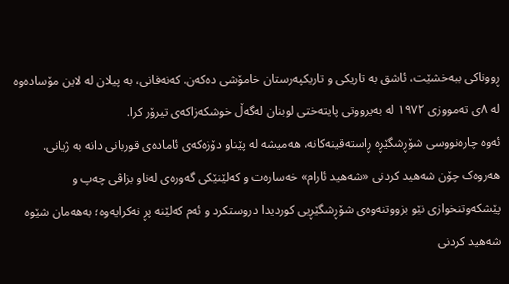ڕووناکی ببەخشێت، ئاشق بە تاریکی و تاریکپەرستان خامۆشی دەکەن. کەنەفانی، بە پیلان لە لاین مۆسادەوە لە ٨ی تەمووزی ١٩٧٢ لە بەیرووتی پایتەختی لوبنان لەگەڵ خوشکەزاکەی تیرۆر کرا.
ئەوە چارەنووسی شۆڕشگێڕە ڕاستەقینەکانە، هەمیشە لە پێناو دۆزەکەی ئامادەی قوربانی دانە بە ژیانی. هەروەک چۆن شەهید کردنی «شەهید ئارام» خەسارەت و کەلێنێکی گەورەی لەناو بزاڤی چەپ و پێشکەوتنخوازی نێو بزووتنەوەی شۆڕشگێڕیی کوردیدا دروستکرد و ئەم کەلێنە پڕ نەکرایەوە؛ بەهەمان شێوە شەهید کردنی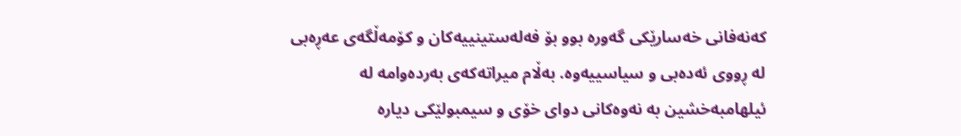کەنەفانی خەسارێکی گەورە بوو بۆ فەلەستینییەکان و کۆمەڵگەی عەڕەبی لە ڕووی ئەدەبی و سیاسییەوە. بەڵام میراتەکەی بەردەوامە لە ئیلهامبەخشین بە نەوەکانی دوای خۆی و سیمبولێکی دیارە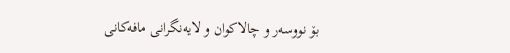بۆ نووسەر و چالاکوان و لایەنگرانی مافەکانی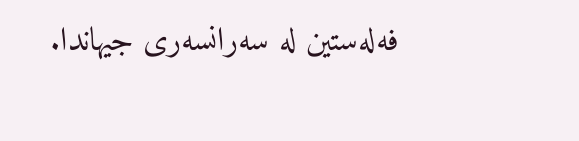فەلەستین لە سەرانسەری جیهاندا.